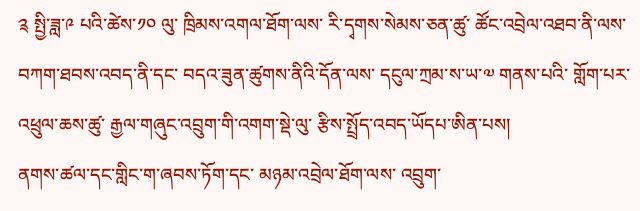༉ སྤྱི་ཟླ་༩ པའི་ཚེས་༡༠ ལུ་ ཁྲིམས་འགལ་ཐོག་ལས་ རི་དྭགས་སེམས་ཅན་ཚུ་ ཚོང་འབྲེལ་འཐབ་ནི་ལས་ བཀག་ཐབས་འབད་ནི་དང་ བདའ་ཟུན་ཚུགས་ནིའི་དོན་ལས་ དངུལ་ཀྲམ་ས་ཡ་༧ གནས་པའི་ གློག་པར་འཕྲུལ་ཆས་ཚུ་ རྒྱལ་གཞུང་འབྲུག་གི་འགག་སྡེ་ལུ་ རྩིས་སྤྲོད་འབད་ཡོདཔ་ཨིན་པས།
ནགས་ཚལ་དང་གླིང་ག་ཞབས་ཏོག་དང་ མཉམ་འབྲེལ་ཐོག་ལས་ འབྲུག་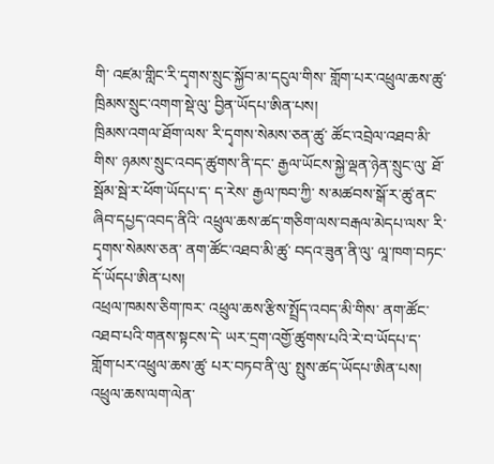གི་ འཛམ་གླིང་རི་དྭགས་སྲུང་སྐྱོབ་མ་དངུལ་གིས་ གློག་པར་འཕྲུལ་ཆས་ཚུ་ ཁྲིམས་སྲུང་འགག་སྡེ་ལུ་ བྱིན་ཡོདཔ་ཨིན་པས།
ཁྲིམས་འགལ་ཐོག་ལས་ རི་དྭགས་སེམས་ཅན་ཚུ་ ཚོང་འབྲེལ་འཐབ་མི་གིས་ ཉམས་སྲུང་འབད་ཚུགས་ནི་དང་ རྒྱལ་ཡོངས་སྐྱེ་ལྡན་ཉེན་སྲུང་ལུ་ ཐོ་སྦོམ་སྦེ་ར་ཕོག་ཡོདཔ་ད་ ད་རེས་ རྒྱལ་ཁབ་ཀྱི་ ས་མཚབས་སྒོ་ར་ཚུ་ནང་ ཞིབ་དཔྱད་འབད་ནིའི་ འཕྲུལ་ཆས་ཚད་གཅིག་ལས་བརྒལ་མེདཔ་ལས་ རི་དྭགས་སེམས་ཅན་ ནག་ཚོང་འཐབ་མི་ཚུ་ བདའ་ཟུན་ནི་ལུ་ ལཱ་ཁག་བཏང་དོ་ཡོདཔ་ཨིན་པས།
འཕྲལ་ཁམས་ཅིག་ཁར་ འཕྲུལ་ཆས་རྩིས་སྤྲོད་འབད་མི་གིས་ ནག་ཚོང་འཐབ་པའི་གནས་སྟངས་དེ་ ཡར་དྲག་འགྱོ་ཚུགས་པའི་རེ་བ་ཡོདཔ་ད་ གློག་པར་འཕྲུལ་ཆས་ཚུ་ པར་བཏབ་ནི་ལུ་ སྤུས་ཚད་ཡོདཔ་ཨིན་པས།
འཕྲུལ་ཆས་ལག་ལེན་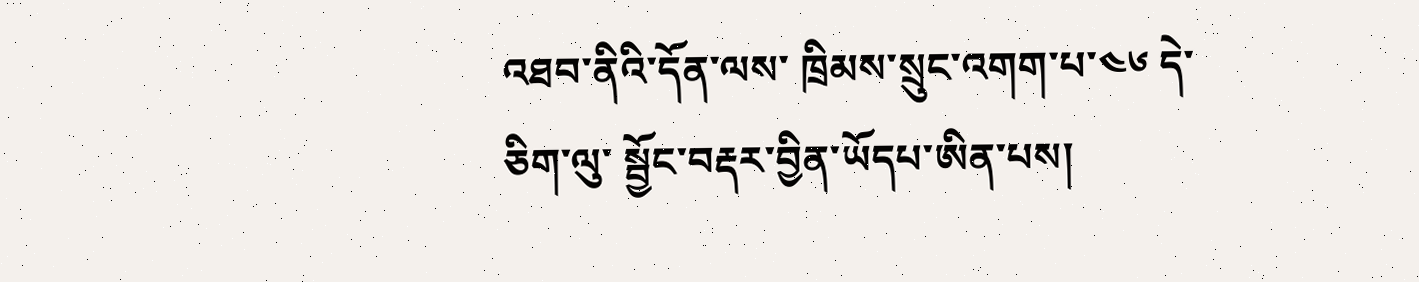འཐབ་ནིའི་དོན་ལས་ ཁྲིམས་སྲུང་འགག་པ་༤༦ དེ་ཅིག་ལུ་ སྦྱོང་བརྡར་བྱིན་ཡོདཔ་ཨིན་པས།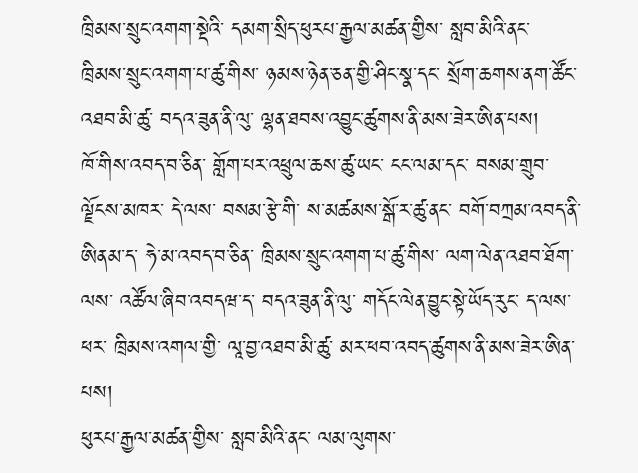ཁྲིམས་སྲུང་འགག་སྡེའི་ དམག་སྲིད་ཕུརཔ་རྒྱལ་མཚན་གྱིས་ སླབ་མིའི་ནང་ ཁྲིམས་སྲུང་འགག་པ་ཚུ་གིས་ ཉམས་ཉེན་ཅན་གྱི་ཤིང་སྣ་དང་ སྲོག་ཆགས་ནག་ཚོང་འཐབ་མི་ཚུ་ བདའ་ཟུན་ནི་ལུ་ ལྷན་ཐབས་འབྱུང་ཚུགས་ནི་མས་ཟེར་ཨིན་པས།
ཁོ་གིས་འབད་བ་ཅིན་ གློག་པར་འཕྲུལ་ཆས་ཚུ་ཡང་ ངང་ལམ་དང་ བསམ་གྲུབ་ལྗོངས་མཁར་ དེ་ལས་ བསམ་རྩེ་གི་ ས་མཚམས་སྒོ་ར་ཚུ་ནང་ བགོ་བཀྲམ་འབད་ནི་ཨིནམ་ད་ ཧེ་མ་འབད་བ་ཅིན་ ཁྲིམས་སྲུང་འགག་པ་ཚུ་གིས་ ལག་ལེན་འཐབ་ཐོག་ལས་ འཚོལ་ཞིབ་འབདཝ་ད་ བདའ་ཟུན་ནི་ལུ་ གདོང་ལེན་བྱུང་སྟེ་ཡོད་རུང་ ད་ལས་ཕར་ ཁྲིམས་འགལ་གྱི་ ལཱ་བྱ་འཐབ་མི་ཚུ་ མར་ཕབ་འབད་ཚུགས་ནི་མས་ཟེར་ཨིན་པས།
ཕུརཔ་རྒྱལ་མཚན་གྱིས་ སླབ་མིའི་ནང་ ལམ་ལུགས་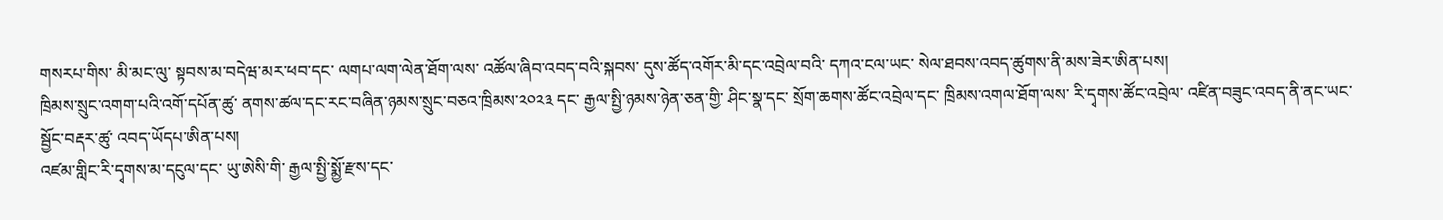གསརཔ་གིས་ མི་མང་ལུ་ སྟབས་མ་བདེཝ་མར་ཕབ་དང་ ལགཔ་ལག་ལེན་ཐོག་ལས་ འཚོལ་ཞིབ་འབད་བའི་སྐབས་ དུས་ཚོད་འགོར་མི་དང་འབྲེལ་བའི་ དཀའ་ངལ་ཡང་ སེལ་ཐབས་འབད་ཚུགས་ནི་མས་ཟེར་ཨིན་པས།
ཁྲིམས་སྲུང་འགག་པའི་འགོ་དཔོན་ཚུ་ ནགས་ཚལ་དང་རང་བཞིན་ཉམས་སྲུང་བཅའ་ཁྲིམས་༢༠༢༣ དང་ རྒྱལ་སྤྱི་ཉམས་ཉེན་ཅན་གྱི་ ཤིང་སྣ་དང་ སྲོག་ཆགས་ཚོང་འབྲེལ་དང་ ཁྲིམས་འགལ་ཐོག་ལས་ རི་དྭགས་ཚོང་འབྲེལ་ འཛིན་བཟུང་འབད་ནི་ནང་ཡང་ སྦྱོང་བརྡར་ཚུ་ འབད་ཡོདཔ་ཨིན་པས།
འཛམ་གླིང་རི་དྭགས་མ་དངུལ་དང་ ཡུ་ཨེསི་གི་ རྒྱལ་སྤྱི་སྨྱོ་རྫས་དང་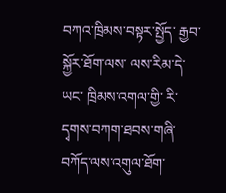བཀའ་ཁྲིམས་བསྟར་སྤྱོད་ རྒྱབ་སྐྱོར་ཐོག་ལས་ ལས་རིམ་དེ་ཡང་ ཁྲིམས་འགལ་གྱི་ རི་དྭགས་བཀག་ཐབས་གཞི་བཀོད་ལས་འགུལ་ཐོག་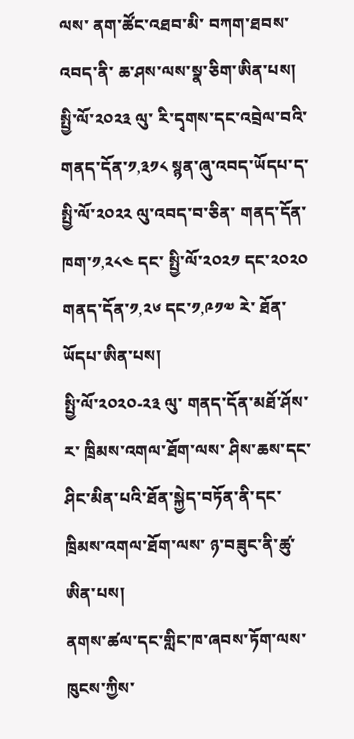ལས་ ནག་ཚོང་འཐབ་མི་ བཀག་ཐབས་འབད་ནི་ ཆ་ཤས་ལས་སྣ་ཅིག་ཨིན་པས།
སྤྱི་ལོ་༢༠༢༣ ལུ་ རི་དྭགས་དང་འབྲེལ་བའི་ གནད་དོན་༡,༣༡༨ སྙན་ཞུ་འབད་ཡོདཔ་ད་ སྤྱི་ལོ་༢༠༢༢ ལུ་འབད་བ་ཅིན་ གནད་དོན་ཁག་༡,༢༨༤ དང་ སྤྱི་ལོ་༢༠༢༡ དང་༢༠༢༠ གནད་དོན་༡,༢༦ དང་༡,༩༡༧ རེ་ ཐོན་ཡོདཔ་ཨིན་པས།
སྤྱི་ལོ་༢༠༢༠-༢༣ ལུ་ གནད་དོན་མཐོ་ཤོས་ར་ ཁྲིམས་འགལ་ཐོག་ལས་ ཤིས་ཆས་དང་ ཤིང་མིན་པའི་ཐོན་སྐྱེད་བཏོན་ནི་དང་ ཁྲིམས་འགལ་ཐོག་ལས་ ཉ་བཟུང་ནི་ཚུ་ཨིན་པས།
ནགས་ཚལ་དང་གླིང་ཁ་ཞབས་ཏོག་ལས་ཁུངས་ཀྱིས་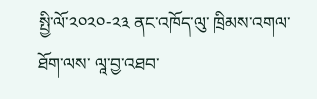སྤྱི་ལོ་༢༠༢༠-༢༣ ནང་འཁོད་ལུ་ ཁྲིམས་འགལ་ཐོག་ལས་ ལཱ་བྱ་འཐབ་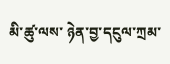མི་ཚུ་ལས་ ཉེན་བྱ་དངུལ་ཀྲམ་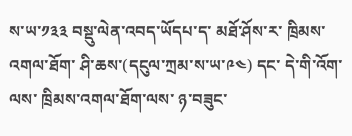ས་ཡ་༡༣༣ བསྡུ་ལེན་འབད་ཡོདཔ་ད་ མཐོ་ཤོས་ར་ ཁྲིམས་འགལ་ཐོག་ ཤི་ཆས་(དངུལ་ཀྲམ་ས་ཡ་༩༤) དང་ དེ་གི་འོག་ལས་ ཁྲིམས་འགལ་ཐོག་ལས་ ཉ་བཟུང་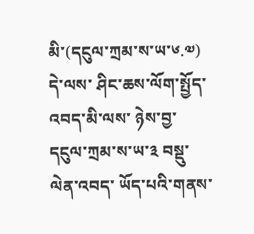མི་(དངུལ་ཀྲམ་ས་ཡ་༦.༧) དེ་ལས་ ཤིང་ཆས་ལོག་སྤྱོད་འབད་མི་ལས་ ཉེས་བྱ་དངུལ་ཀྲམ་ས་ཡ་༣ བསྡུ་ལེན་འབད་ ཡོད་པའི་གནས་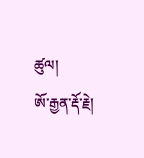ཚུལ།
ཨོ་རྒྱན་རྡོ་རྗེ།